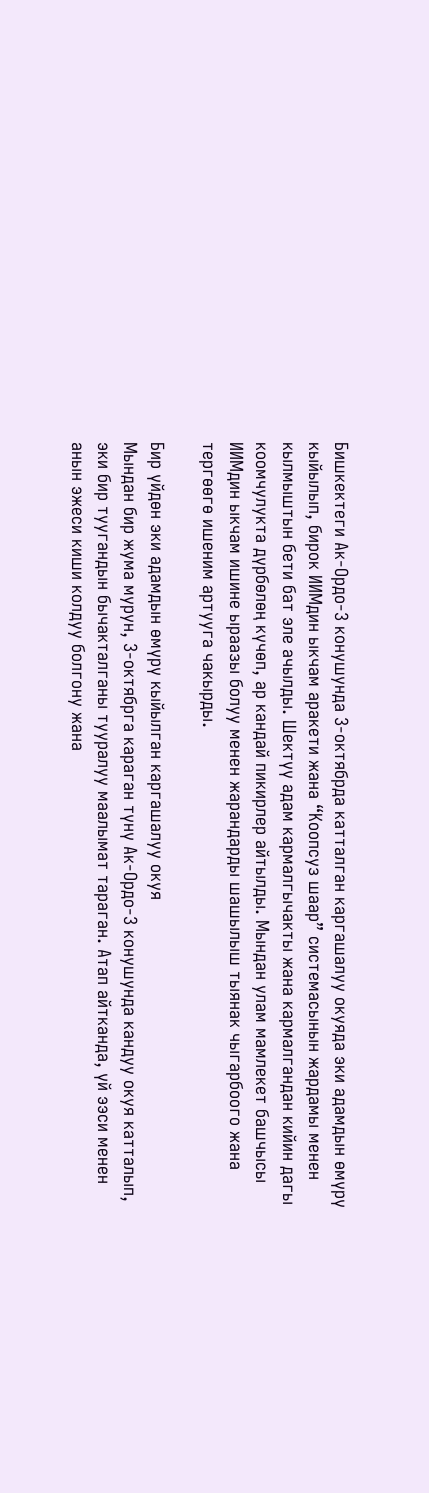Бишкектеги Ак-Ордо-3 конушунда 3-октябрда катталган каргашалуу окуяда эки адамдын өмүрү кыйылып, бирок ИИМдин ыкчам аракети жана “Коопсуз шаар” системасынын жардамы менен кылмыштын бети бат эле ачылды. Шектүү адам кармалгычакты жана кармалгандан кийин дагы коомчулукта дүрбөлөң күчөп, ар кандай пикирлер айтылды. Мындан улам мамлекет башчысы ИИМдин ыкчам ишине ыраазы болуу менен жарандарды шашылыш тыянак чыгарбоого жана тергөөгө ишеним артууга чакырды.

Бир үйдөн эки адамдын өмүрү кыйылган каргашалуу окуя
Мындан бир жума мурун, 3-октябрга караган түнү Ак-Ордо-3 конушунда кандуу окуя катталып, эки бир туугандын бычакталганы тууралуу маалымат тараган. Атап айтканда, үй ээси менен анын эжеси киши колдуу болгону жана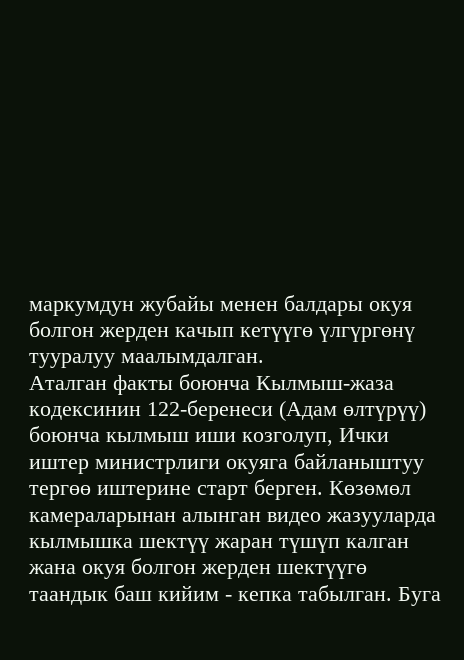маркумдун жубайы менен балдары окуя болгон жерден качып кетүүгө үлгүргөнү тууралуу маалымдалган.
Аталган факты боюнча Кылмыш-жаза кодексинин 122-беренеси (Адам өлтүрүү) боюнча кылмыш иши козголуп, Ички иштер министрлиги окуяга байланыштуу тергөө иштерине старт берген. Көзөмөл камераларынан алынган видео жазууларда кылмышка шектүү жаран түшүп калган жана окуя болгон жерден шектүүгө таандык баш кийим - кепка табылган. Буга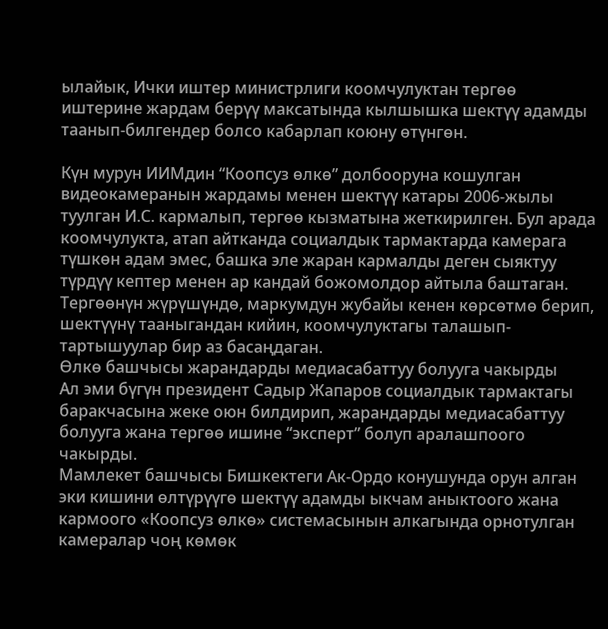ылайык, Ички иштер министрлиги коомчулуктан тергөө иштерине жардам берүү максатында кылшышка шектүү адамды таанып-билгендер болсо кабарлап коюну өтүнгөн.

Күн мурун ИИМдин “Коопсуз өлкө” долбооруна кошулган видеокамеранын жардамы менен шектүү катары 2006-жылы туулган И.С. кармалып, тергөө кызматына жеткирилген. Бул арада коомчулукта, атап айтканда социалдык тармактарда камерага түшкөн адам эмес, башка эле жаран кармалды деген сыяктуу түрдүү кептер менен ар кандай божомолдор айтыла баштаган.
Тергөөнүн жүрүшүндө, маркумдун жубайы кенен көрсөтмө берип, шектүүнү тааныгандан кийин, коомчулуктагы талашып-тартышуулар бир аз басаңдаган.
Өлкө башчысы жарандарды медиасабаттуу болууга чакырды
Ал эми бүгүн президент Садыр Жапаров социалдык тармактагы баракчасына жеке оюн билдирип, жарандарды медиасабаттуу болууга жана тергөө ишине “эксперт” болуп аралашпоого чакырды.
Мамлекет башчысы Бишкектеги Ак-Ордо конушунда орун алган эки кишини өлтүрүүгө шектүү адамды ыкчам аныктоого жана кармоого «Коопсуз өлкө» системасынын алкагында орнотулган камералар чоң көмөк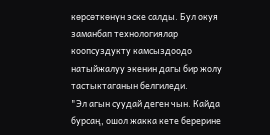көрсөткөнүн эске салды. Бул окуя заманбап технологиялар коопсуздукту камсыздоодо натыйжалуу экенин дагы бир жолу тастыктаганын белгиледи.
"Эл агын суудай деген чын. Кайда бурсаң, ошол жакка кете берерине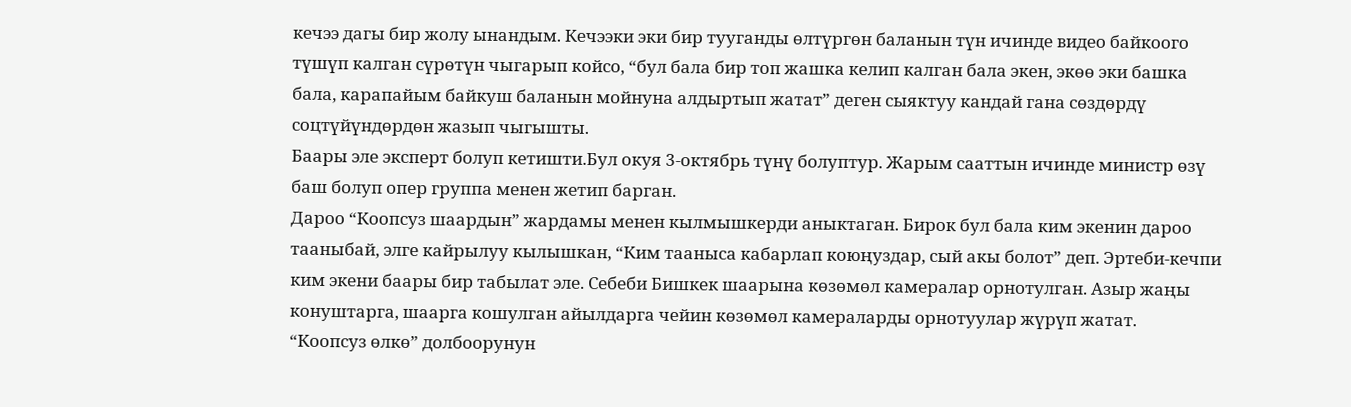кечээ дагы бир жолу ынандым. Кечээки эки бир тууганды өлтүргөн баланын түн ичинде видео байкоого түшүп калган сүрөтүн чыгарып койсо, “бул бала бир топ жашка келип калган бала экен, экөө эки башка бала, карапайым байкуш баланын мойнуна алдыртып жатат” деген сыяктуу кандай гана сөздөрдү соцтүйүндөрдөн жазып чыгышты.
Баары эле эксперт болуп кетишти.Бул окуя 3-октябрь түнү болуптур. Жарым сааттын ичинде министр өзү баш болуп опер группа менен жетип барган.
Дароо “Коопсуз шаардын” жардамы менен кылмышкерди аныктаган. Бирок бул бала ким экенин дароо тааныбай, элге кайрылуу кылышкан, “Ким тааныса кабарлап коюңуздар, сый акы болот” деп. Эртеби-кечпи ким экени баары бир табылат эле. Себеби Бишкек шаарына көзөмөл камералар орнотулган. Азыр жаңы конуштарга, шаарга кошулган айылдарга чейин көзөмөл камераларды орнотуулар жүрүп жатат.
“Коопсуз өлкө” долбоорунун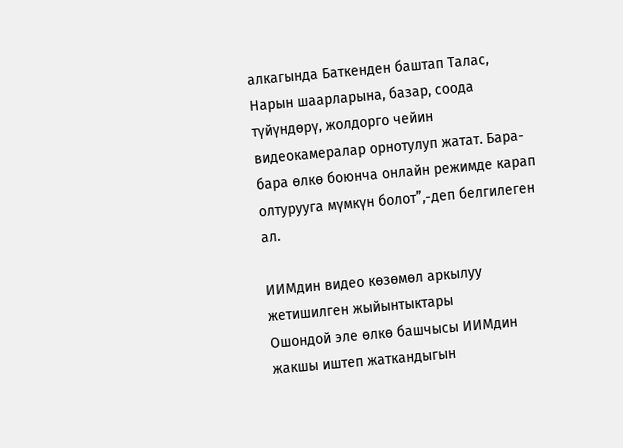алкагында Баткенден баштап Талас, Нарын шаарларына, базар, соода түйүндөрү, жолдорго чейин видеокамералар орнотулуп жатат. Бара-бара өлкө боюнча онлайн режимде карап олтурууга мүмкүн болот”,-деп белгилеген ал.

ИИМдин видео көзөмөл аркылуу жетишилген жыйынтыктары
Ошондой эле өлкө башчысы ИИМдин жакшы иштеп жаткандыгын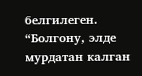белгилеген.
“Болгону, элде мурдатан калган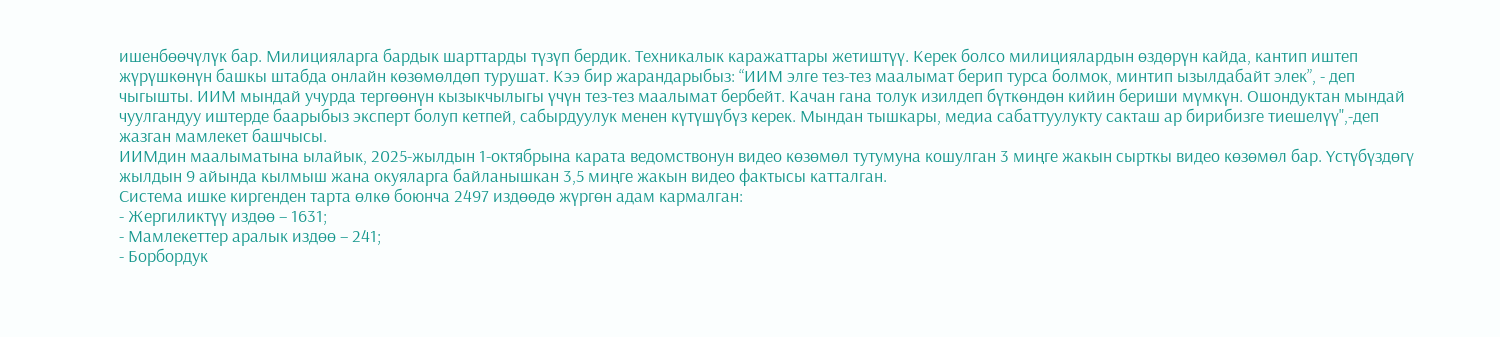ишенбөөчүлүк бар. Милицияларга бардык шарттарды түзүп бердик. Техникалык каражаттары жетиштүү. Керек болсо милициялардын өздөрүн кайда, кантип иштеп жүрүшкөнүн башкы штабда онлайн көзөмөлдөп турушат. Кээ бир жарандарыбыз: “ИИМ элге тез-тез маалымат берип турса болмок, минтип ызылдабайт элек”, - деп чыгышты. ИИМ мындай учурда тергөөнүн кызыкчылыгы үчүн тез-тез маалымат бербейт. Качан гана толук изилдеп бүткөндөн кийин бериши мүмкүн. Ошондуктан мындай чуулгандуу иштерде баарыбыз эксперт болуп кетпей, сабырдуулук менен күтүшүбүз керек. Мындан тышкары, медиа сабаттуулукту сакташ ар бирибизге тиешелүү",-деп жазган мамлекет башчысы.
ИИМдин маалыматына ылайык, 2025-жылдын 1-октябрына карата ведомствонун видео көзөмөл тутумуна кошулган 3 миңге жакын сырткы видео көзөмөл бар. Үстүбүздөгү жылдын 9 айында кылмыш жана окуяларга байланышкан 3,5 миңге жакын видео фактысы катталган.
Система ишке киргенден тарта өлкө боюнча 2497 издөөдө жүргөн адам кармалган:
- Жергиликтүү издөө – 1631;
- Мамлекеттер аралык издөө – 241;
- Борбордук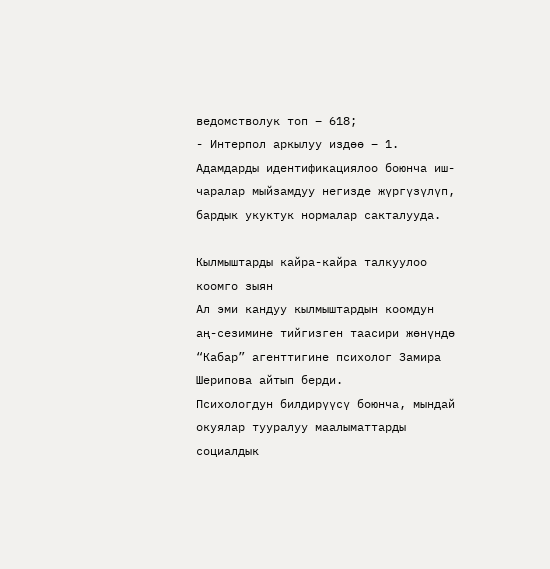ведомстволук топ – 618;
- Интерпол аркылуу издөө – 1.
Адамдарды идентификациялоо боюнча иш-чаралар мыйзамдуу негизде жүргүзүлүп, бардык укуктук нормалар сакталууда.

Кылмыштарды кайра-кайра талкуулоо коомго зыян
Ал эми кандуу кылмыштардын коомдун аң-сезимине тийгизген таасири жөнүндө “Кабар” агенттигине психолог Замира Шерипова айтып берди.
Психологдун билдирүүсү боюнча, мындай окуялар тууралуу маалыматтарды социалдык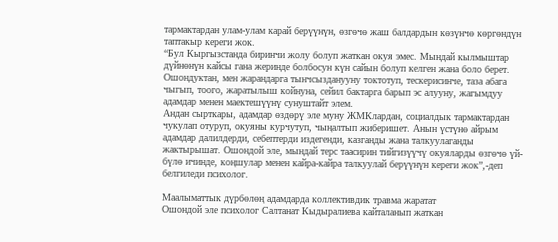тармактардан улам-улам карай берүүнүн, өзгөчө жаш балдардын көзүнчө көргөндүн таптакыр кереги жок.
“Бул Кыргызстанда биринчи жолу болуп жаткан окуя эмес. Мындай кылмыштар дүйнөнүн кайсы гана жеринде болбосун күн сайын болуп келген жана боло берет. Ошондуктан, мен жарандарга тынчсызданууну токтотуп, тескерисинче, таза абага чыгып, тоого, жаратылыш койнуна, сейил бактарга барып эс алууну, жагымдуу адамдар менен маектешүүнү сунуштайт элем.
Андан сырткары, адамдар өздөрү эле муну ЖМКлардан, социалдык тармактардан чукулап отуруп, окуяны курчутуп, чыңалтып жиберишет. Анын үстүнө айрым адамдар далилдерди, себептерди издегенди, казганды жана талкуулаганды жактырышат. Ошондой эле, мындай терс таасирин тийгизүүчү окуяларды өзгөчө үй-бүлө ичинде, коңшулар менен кайра-кайра талкуулай берүүнүн кереги жок”,-деп белгиледи психолог.

Маалыматтык дүрбөлөң адамдарда коллективдик травма жаратат
Ошондой эле психолог Салтанат Кыдыралиева кайталанып жаткан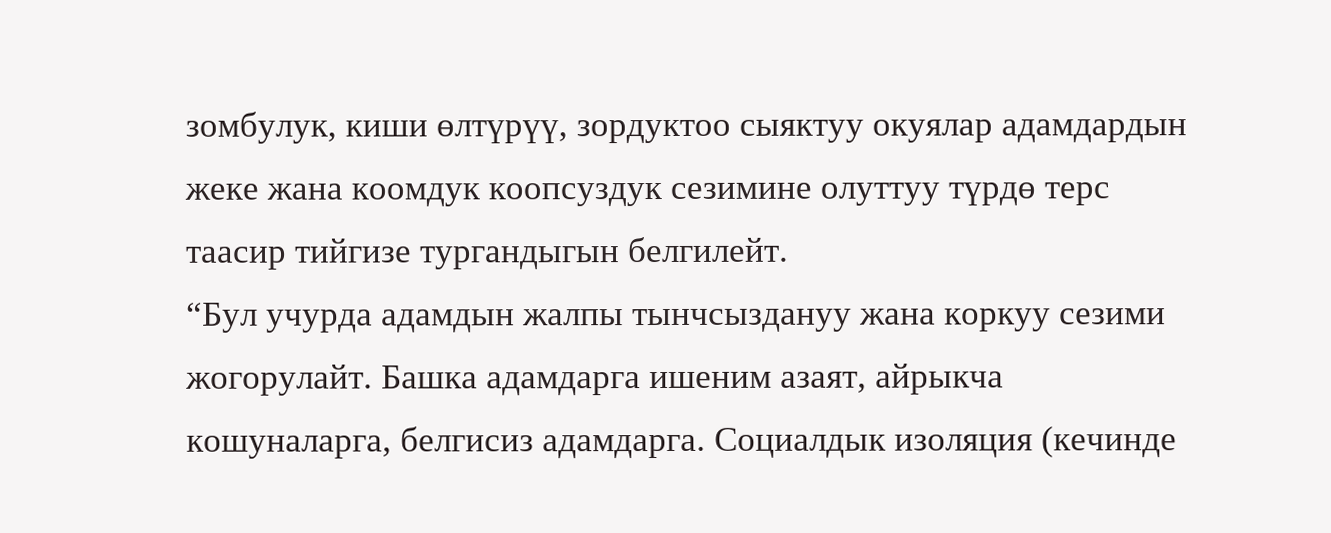зомбулук, киши өлтүрүү, зордуктоо сыяктуу окуялар адамдардын жеке жана коомдук коопсуздук сезимине олуттуу түрдө терс таасир тийгизе тургандыгын белгилейт.
“Бул учурда адамдын жалпы тынчсыздануу жана коркуу сезими жогорулайт. Башка адамдарга ишеним азаят, айрыкча кошуналарга, белгисиз адамдарга. Социалдык изоляция (кечинде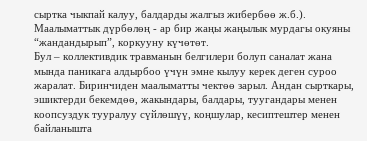сыртка чыкпай калуу, балдарды жалгыз жибербөө ж.б.). Маалыматтык дүрбөлөң - ар бир жаңы жаңылык мурдагы окуяны “жандандырып”, коркууну күчөтөт.
Бул – коллективдик травманын белгилери болуп саналат жана мында паникага алдырбоо үчүн эмне кылуу керек деген суроо жаралат. Биринчиден маалыматты чектөө зарыл. Андан сырткары, эшиктерди бекемдөө, жакындары, балдары, туугандары менен коопсуздук тууралуу сүйлөшүү, коңшулар, кесиптештер менен байланышта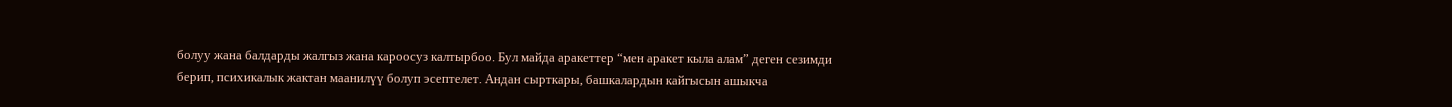болуу жана балдарды жалгыз жана кароосуз калтырбоо. Бул майда аракеттер “мен аракет кыла алам” деген сезимди берип, психикалык жактан маанилүү болуп эсептелет. Андан сырткары, башкалардын кайгысын ашыкча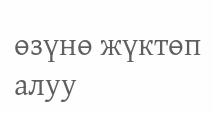өзүнө жүктөп алуу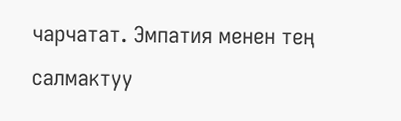чарчатат. Эмпатия менен тең салмактуу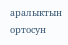аралыктын ортосун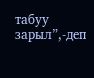табуу зарыл”,-деп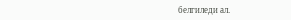белгиледи ал.